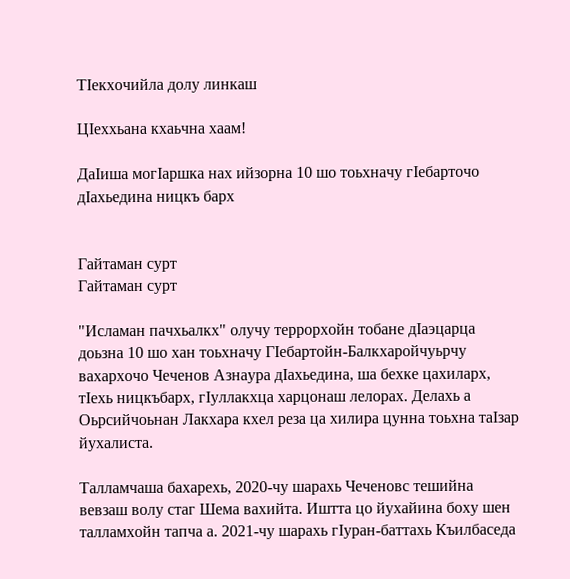ТIекхочийла долу линкаш

ЦIеххьана кхаьчна хаам!

ДаIиша могIаршка нах ийзорна 10 шо тоьхначу гIебарточо дIахьедина ницкъ барх


Гайтаман сурт
Гайтаман сурт

"Исламан пачхьалкх" олучу террорхойн тобане дӀаэцарца доьзна 10 шо хан тоьхначу ГӀебартойн-Балкхаройчуьрчу вахархочо Чеченов Азнаура дIахьедина, ша бехке цахиларх, тIехь ницкъбарх, гIуллакхца харцонаш лелорах. Делахь а Оьрсийчоьнан Лакхара кхел реза ца хилира цунна тоьхна таӀзар йухалиста.

Талламчаша бахарехь, 2020-чу шарахь Чеченовс тешийна вевзаш волу стаг Шема вахийта. Иштта цо йухайина боху шен талламхойн тапча а. 2021-чу шарахь гIуран-баттахь Къилбаседа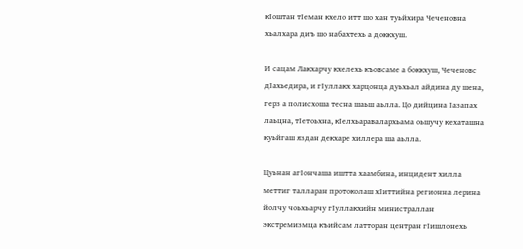кӀоштан тӀеман кхело итт шо хан туьйхира Чеченовна хьалхара диъ шо набахтехь а доккхуш.

И сацам Лакхарчу кхелехь къовсаме а боккхуш, Чеченовс дӀахьедира, и гӀуллакх харцонца дуьхьал айдина ду шена, герз а полисхоша тесна шаьш аьлла. Цо дийцина Ӏазапах лаьцна, тӀетоьхна, кӀелхьаравалархьама оьшучу кехаташна куьйгаш яздан декхаре хиллера ша аьлла.

Цуьнан агӀончаша иштта хаамбина, инцидент хилла меттиг талларан протоколаш хӀиттийна регионна лерина йолчу чоьхьарчу гӀуллакхийн министраллан экстремизмца къийсам латторан центран гӀишлонехь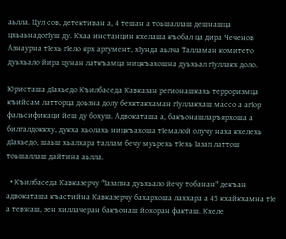аьлла. Цул сов, детективан а, 4 тешан а тоьшаллаш дешнашца цхьаьнадогӀуш ду. Кхаа инстанцин кхелаша къобал ца дира Чеченов Азнаурна тӀехь гӀело ярх аргумент, хIунда аьлча Талламан комитето дуьхьало йира цунан латкъамца ницкъахошна дуьхьал гIуллакх доло.

Юристаша дIахьедо Къилбаседа Кавказан регионашкахь терроризмца къийсам латторца доьзна долу бехктакхаман гӀуллакхаш массо а агӀор фальсификаци йеш ду бохуш. Адвокаташа а, бакъонашларъярхоша а билгалдоккху, дукха хьолахь ницкъахоша тӀемалой олучу наха кхелехь дӀахьедо, шаьш хьалхара таллам бечу муьрехь тIехь Ӏазап латтош тоьшаллаш дайтина аьлла.

  • Къилбаседа Кавказерчу "Ӏазапна дуьхьало йечу тобанан" декъан адвокаташа къастийна Кавказерчу бахархоша лаххара а 45 кхайкхамна тӀе а тевжаш, зен хиллачеран бакъонаш йохоран факташ. Кхеле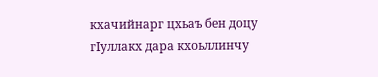кхачийнарг цхьаъ бен доцу гӀуллакх дара кхоьллинчу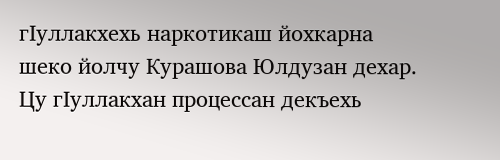гӀуллакхехь наркотикаш йохкарна шеко йолчу Курашова Юлдузан дехар. Цу гӀуллакхан процессан декъехь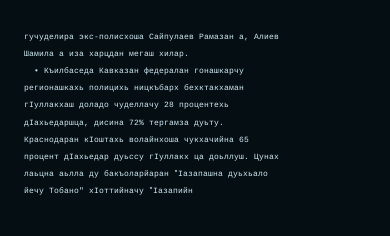гучуделира экс-полисхоша Сайпулаев Рамазан а, Алиев Шамила а иза харцдан мегаш хилар.
  • Къилбаседа Кавказан федералан гонашкарчу регионашкахь полицихь ницкъбарх бехктакхаман гIуллакхаш доладо чуделлачу 28 процентехь дIахьедаршца, дисина 72% тергамза дуьту. Краснодаран кIоштахь волайнхоша чукхачийна 65 процент дIахьедар дуьссу гIуллакх ца доьллуш. Цунах лаьцна аьлла ду бакъоларйаран "Iазапашна дуьхьало йечу Тобано" хIоттийначу "Iазапийн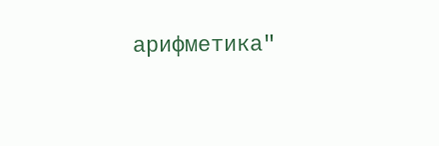арифметика"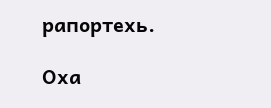рапортехь.

Оха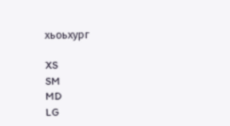хьоьхург

XS
SM
MD
LG